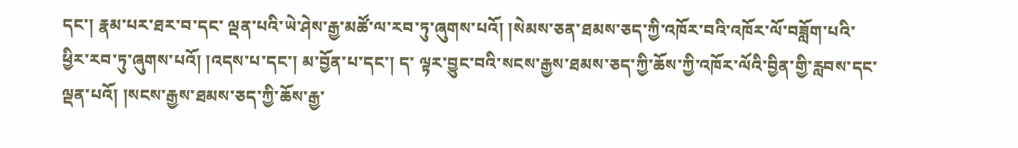དང་། རྣམ་པར་ཐར་བ་དང་ ལྡན་པའི་ཡེ་ཤེས་རྒྱ་མཚོ་ལ་རབ་ཏུ་ཞུགས་པའོ། །སེམས་ཅན་ཐམས་ཅད་ཀྱི་འཁོར་བའི་འཁོར་ལོ་བཟློག་པའི་ཕྱིར་རབ་ཏུ་ཞུགས་པའོ། །འདས་པ་དང་། མ་བྱོན་པ་དང་། ད་ ལྟར་བྱུང་བའི་སངས་རྒྱས་ཐམས་ཅད་ཀྱི་ཆོས་ཀྱི་འཁོར་ལོའི་བྱིན་གྱི་རླབས་དང་ལྡན་པའོ། །སངས་རྒྱས་ཐམས་ཅད་ཀྱི་ཆོས་རྒྱ་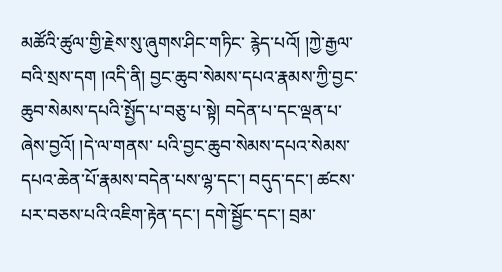མཚོའི་ཚུལ་གྱི་རྗེས་སུ་ཞུགས་ཤིང་གཏིང་ རྙེད་པའོ། །ཀྱེ་རྒྱལ་བའི་སྲས་དག །འདི་ནི། བྱང་ཆུབ་སེམས་དཔའ་རྣམས་ཀྱི་བྱང་ཆུབ་སེམས་དཔའི་སྤྱོད་པ་བཅུ་པ་སྟེ། བདེན་པ་དང་ལྡན་པ་ཞེས་བྱའོ། །དེ་ལ་གནས་ པའི་བྱང་ཆུབ་སེམས་དཔའ་སེམས་དཔའ་ཆེན་པོ་རྣམས་བདེན་པས་ལྷ་དང་། བདུད་དང་། ཚངས་པར་བཅས་པའི་འཇིག་རྟེན་དང་། དགེ་སྦྱོང་དང་། བྲམ་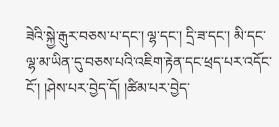ཟེའི་སྐྱེ་རྒུར་བཅས་པ་དང་། ལྷ་དང་། དྲི་ཟ་དང་། མི་དང་ལྷ་མ་ཡིན་དུ་བཅས་པའི་འཇིག་རྟེན་དང་ཕྲད་པར་འདོང་ངོ་། །ཤེས་པར་བྱེད་དོ། །ཚིམ་པར་བྱེད་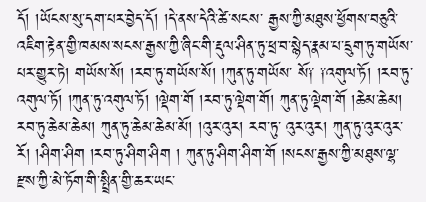དོ། །ཡོངས་སུ་དག་པར་བྱེད་དོ། །དེ་ནས་དེའི་ཚེ་སངས་ རྒྱས་ཀྱི་མཐུས་ཕྱོགས་བཅུའི་འཇིག་རྟེན་གྱི་ཁམས་སངས་རྒྱས་ཀྱི་ཞིང་གི་རྡུལ་ཤིན་ཏུ་ཕྲ་བ་སྙེད་རྣམ་པ་དྲུག་ཏུ་གཡོས་པར་གྱུར་ཏེ། གཡོས་སོ། །རབ་ཏུ་གཡོས་སོ། །ཀུན་ཏུ་གཡོས་ སོ༑ ༑འགུལ་ཏོ། །རབ་ཏུ་འགུལ་ཏོ། །ཀུན་ཏུ་འགུལ་ཏོ། །ལྡེག་གོ །རབ་ཏུ་ལྡེག་གོ། ཀུན་ཏུ་ལྡེག་གོ །ཆེམ་ཆེམ། རབ་ཏུ་ཆེམ་ཆེམ། ཀུན་ཏུ་ཆེམ་ཆེམ་མོ། །འུར་འུར། རབ་ཏུ་ འུར་འུར། ཀུན་ཏུ་འུར་འུར་རོ། །ཤིག་ཤིག །རབ་ཏུ་ཤིག་ཤིག ། ཀུན་ཏུ་ཤིག་ཤིག་གོ །སངས་རྒྱས་ཀྱི་མཐུས་ལྷ་རྫས་ཀྱི་མེ་ཏོག་གི་སྤྲིན་གྱི་ཆར་ཡང་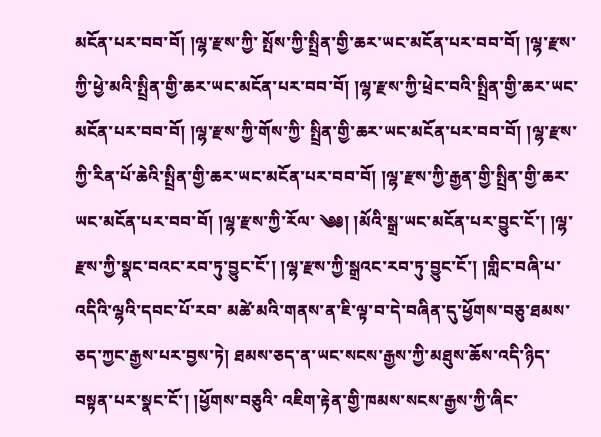མངོན་པར་བབ་བོ། །ལྷ་རྫས་ཀྱི་ སྤོས་ཀྱི་སྤྲིན་གྱི་ཆར་ཡང་མངོན་པར་བབ་བོ། །ལྷ་རྫས་ཀྱི་ཕྱེ་མའི་སྤྲིན་གྱི་ཆར་ཡང་མངོན་པར་བབ་བོ། །ལྷ་རྫས་ཀྱི་ཕྲེང་བའི་སྤྲིན་གྱི་ཆར་ཡང་མངོན་པར་བབ་བོ། །ལྷ་རྫས་ཀྱི་གོས་ཀྱི་ སྤྲིན་གྱི་ཆར་ཡང་མངོན་པར་བབ་བོ། །ལྷ་རྫས་ཀྱི་རིན་པོ་ཆེའི་སྤྲིན་གྱི་ཆར་ཡང་མངོན་པར་བབ་བོ། །ལྷ་རྫས་ཀྱི་རྒྱན་གྱི་སྤྲིན་གྱི་ཆར་ཡང་མངོན་པར་བབ་བོ། །ལྷ་རྫས་ཀྱི་རོལ་ ༄༅། །མོའི་སྒྲ་ཡང་མངོན་པར་བྱུང་ངོ་། །ལྷ་རྫས་ཀྱི་སྣང་བའང་རབ་ཏུ་བྱུང་ངོ་། །ལྷ་རྫས་ཀྱི་སྒྲའང་རབ་ཏུ་བྱུང་ངོ་། །གླིང་བཞི་པ་འདིའི་ལྷའི་དབང་པོ་རབ་ མཚེ་མའི་གནས་ན་ཇི་ལྟ་བ་དེ་བཞིན་དུ་ཕྱོགས་བཅུ་ཐམས་ཅད་ཀྱང་རྒྱས་པར་བྱས་ཏེ། ཐམས་ཅད་ན་ཡང་སངས་རྒྱས་ཀྱི་མཐུས་ཆོས་འདི་ཉིད་བསྟན་པར་སྣང་ངོ་། །ཕྱོགས་བཅུའི་ འཇིག་རྟེན་གྱི་ཁམས་སངས་རྒྱས་ཀྱི་ཞིང་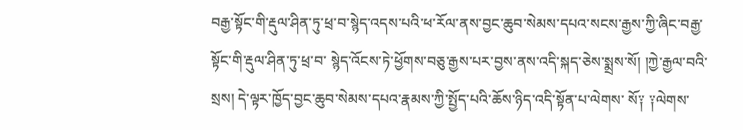བརྒྱ་སྟོང་གི་རྡུལ་ཤིན་ཏུ་ཕྲ་བ་སྙེད་འདས་པའི་ཕ་རོལ་ནས་བྱང་ཆུབ་སེམས་དཔའ་སངས་རྒྱས་ཀྱི་ཞིང་བརྒྱ་སྟོང་གི་རྡུལ་ཤིན་ཏུ་ཕྲ་བ་ སྙེད་འོངས་ཏེ་ཕྱོགས་བཅུ་རྒྱས་པར་བྱས་ནས་འདི་སྐད་ཅེས་སྨྲས་སོ། །ཀྱེ་རྒྱལ་བའི་སྲས། དེ་ལྟར་ཁྱོད་བྱང་ཆུབ་སེམས་དཔའ་རྣམས་ཀྱི་སྤྱོད་པའི་ཆོས་ཉིད་འདི་སྟོན་པ་ལེགས་ སོ༑ ༑ལེགས་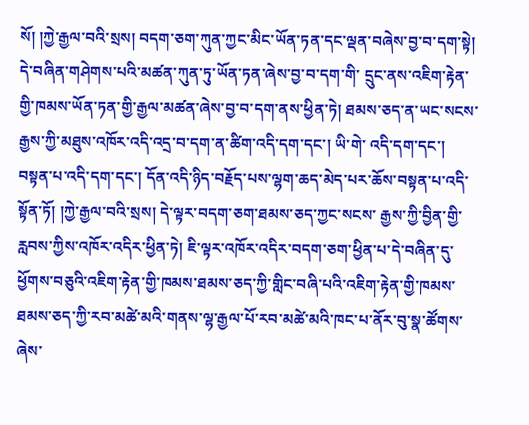སོ། །ཀྱེ་རྒྱལ་བའི་སྲས། བདག་ཅག་ཀུན་ཀྱང་མིང་ཡོན་ཏན་དང་ལྡན་བཞེས་བྱ་བ་དག་སྟེ། དེ་བཞིན་གཤེགས་པའི་མཚན་ཀུན་ཏུ་ཡོན་ཏན་ཞེས་བྱ་བ་དག་གི་ དྲུང་ནས་འཇིག་རྟེན་གྱི་ཁམས་ཡོན་ཏན་གྱི་རྒྱལ་མཚན་ཞེས་བྱ་བ་དག་ནས་ཕྱིན་ཏེ། ཐམས་ཅད་ན་ཡང་སངས་རྒྱས་ཀྱི་མཐུས་འཁོར་འདི་འདྲ་བ་དག་ན་ཚིག་འདི་དག་དང་། ཡི་གེ་ འདི་དག་དང་། བསྟན་པ་འདི་དག་དང་། དོན་འདི་ཉིད་བརྗོད་པས་ལྷག་ཆད་མེད་པར་ཆོས་བསྟན་པ་འདི་སྟོན་ཏོ། །ཀྱེ་རྒྱལ་བའི་སྲས། དེ་ལྟར་བདག་ཅག་ཐམས་ཅད་ཀྱང་སངས་ རྒྱས་ཀྱི་བྱིན་གྱི་རླབས་ཀྱིས་འཁོར་འདིར་ཕྱིན་ཏེ། ཇི་ལྟར་འཁོར་འདིར་བདག་ཅག་ཕྱིན་པ་དེ་བཞིན་དུ་ཕྱོགས་བཅུའི་འཇིག་རྟེན་གྱི་ཁམས་ཐམས་ཅད་ཀྱི་གླིང་བཞི་པའི་འཇིག་རྟེན་གྱི་ཁམས་ ཐམས་ཅད་ཀྱི་རབ་མཚེ་མའི་གནས་ལྷ་རྒྱལ་པོ་རབ་མཚེ་མའི་ཁང་པ་ནོར་བུ་སྣ་ཚོགས་ཞེས་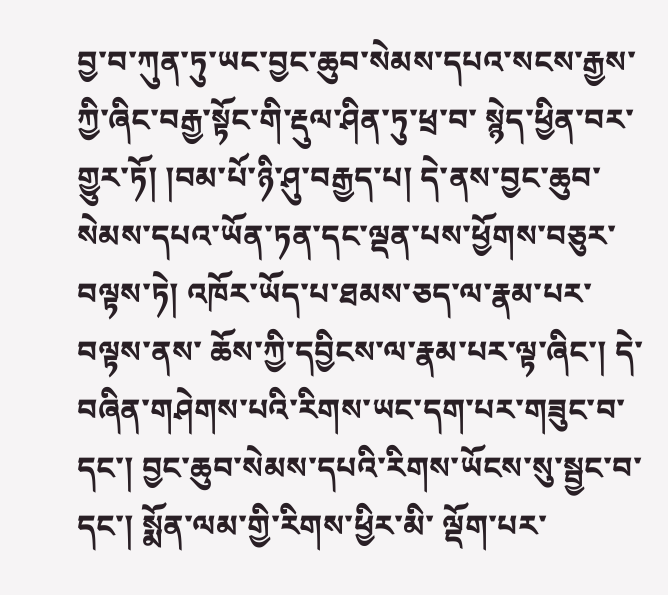བྱ་བ་ཀུན་ཏུ་ཡང་བྱང་ཆུབ་སེམས་དཔའ་སངས་རྒྱས་ཀྱི་ཞིང་བརྒྱ་སྟོང་གི་རྡུལ་ཤིན་ཏུ་ཕྲ་བ་ སྙེད་ཕྱིན་བར་གྱུར་ཏོ། །བམ་པོ་ཉི་ཤུ་བརྒྱད་པ། དེ་ནས་བྱང་ཆུབ་སེམས་དཔའ་ཡོན་ཏན་དང་ལྡན་པས་ཕྱོགས་བཅུར་བལྟས་ཏེ། འཁོར་ཡོད་པ་ཐམས་ཅད་ལ་རྣམ་པར་བལྟས་ནས་ ཆོས་ཀྱི་དབྱིངས་ལ་རྣམ་པར་ལྟ་ཞིང་། དེ་བཞིན་གཤེགས་པའི་རིགས་ཡང་དག་པར་གཟུང་བ་དང་། བྱང་ཆུབ་སེམས་དཔའི་རིགས་ཡོངས་སུ་སྦྱང་བ་དང་། སྨོན་ལམ་གྱི་རིགས་ཕྱིར་མི་ ལྡོག་པར་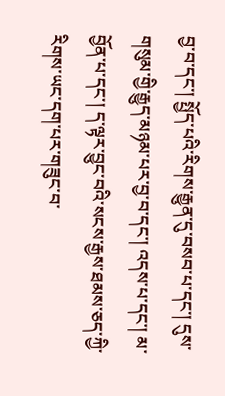བྱ་བ་དང་། སྤྱོད་པའི་རིགས་རྒྱུན་དུ་བསབ་པ་དང་། དུས་གསུམ་གྱི་རྒྱུད་མཉམ་པར་བྱ་བ་དང་། འདས་པ་དང་། མ་བྱོན་པ་དང་། ད་ལྟར་བྱུང་བའི་སངས་རྒྱས་ཐམས་ཅད་ཀྱི་ རིགས་ཡང་དག་པར་གཟུང་བ་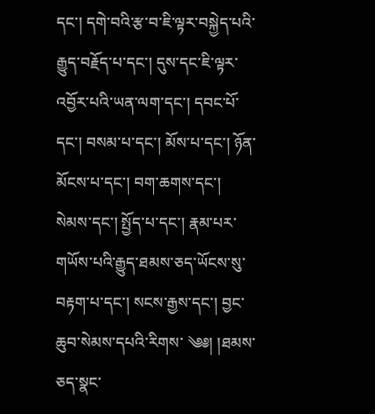དང་། དགེ་བའི་རྩ་བ་ཇི་ལྟར་བསྐྱེད་པའི་རྒྱུད་བརྗོད་པ་དང་། དུས་དང་ཇི་ལྟར་འབྱོར་པའི་ཡན་ལག་དང་། དབང་པོ་དང་། བསམ་པ་དང་། མོས་པ་དང་། ཉོན་མོངས་པ་དང་། བག་ཆགས་དང་། སེམས་དང་། སྤྱོད་པ་དང་། རྣམ་པར་གཡོས་པའི་རྒྱུད་ཐམས་ཅད་ཡོངས་སུ་བརྟག་པ་དང་། སངས་རྒྱས་དང་། བྱང་ཆུབ་སེམས་དཔའི་རིགས་ ༄༅། །ཐམས་ཅད་སྣང་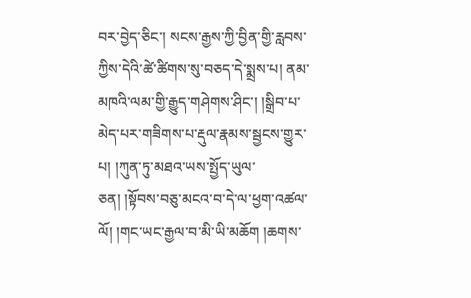བར་བྱེད་ཅིང་། སངས་རྒྱས་ཀྱི་བྱིན་གྱི་རླབས་ཀྱིས་དེའི་ཚེ་ཚིགས་སུ་བཅད་དེ་སྨྲས་པ། ནམ་མཁའི་ལམ་གྱི་རྒྱུད་གཤེགས་ཤིང་། །སྒྲིབ་པ་ མེད་པར་གཟིགས་པ་རྡུལ་རྣམས་སྦྱངས་གྱུར་པ། །ཀུན་ཏུ་མཐའ་ཡས་སྤྱོད་ཡུལ་ཅན། །སྟོབས་བཅུ་མངའ་བ་དེ་ལ་ཕྱག་འཚལ་ལོ། །གང་ཡང་རྒྱལ་བ་མི་ཡི་མཆོག །ཆགས་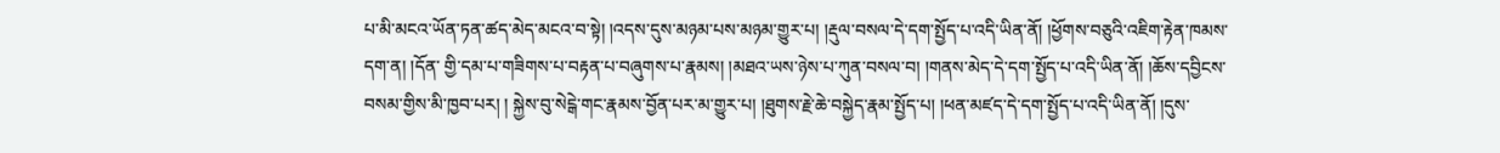པ་མི་མངའ་ཡོན་ཏན་ཚད་མེད་མངའ་བ་སྟེ། །འདས་དུས་མཉམ་པས་མཉམ་གྱུར་པ། །རྡུལ་བསལ་དེ་དག་སྤྱོད་པ་འདི་ཡིན་ནོ། །ཕྱོགས་བཅུའི་འཇིག་རྟེན་ཁམས་དག་ན། །དོན་ གྱི་དམ་པ་གཟིགས་པ་བརྟན་པ་བཞུགས་པ་རྣམས། །མཐའ་ཡས་ཉེས་པ་ཀུན་བསལ་བ། །གནས་མེད་དེ་དག་སྤྱོད་པ་འདི་ཡིན་ནོ། །ཆོས་དབྱིངས་བསམ་གྱིས་མི་ཁྱབ་པར། ། སྐྱེས་བུ་སེངྒེ་གང་རྣམས་བྱོན་པར་མ་གྱུར་པ། །ཐུགས་རྗེ་ཆེ་བསྐྱེད་རྣམ་སྤྱོད་པ། །ཕན་མཛད་དེ་དག་སྤྱོད་པ་འདི་ཡིན་ནོ། །དུས་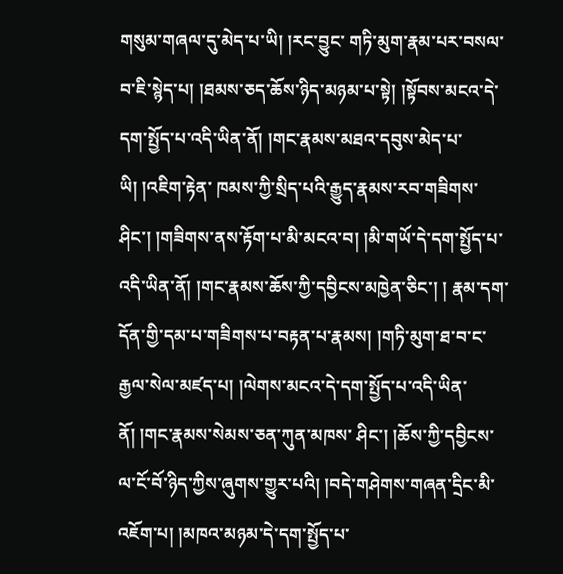གསུམ་གཞལ་དུ་མེད་པ་ཡི། །རང་བྱུང་ གཏི་མུག་རྣམ་པར་བསལ་བ་ཇི་སྙེད་པ། །ཐམས་ཅད་ཆོས་ཉིད་མཉམ་པ་སྟེ། །སྟོབས་མངའ་དེ་དག་སྤྱོད་པ་འདི་ཡིན་ནོ། །གང་རྣམས་མཐའ་དབུས་མེད་པ་ཡི། །འཇིག་རྟེན་ ཁམས་ཀྱི་སྲིད་པའི་རྒྱུད་རྣམས་རབ་གཟིགས་ཤིང་། །གཟིགས་ནས་རྟོག་པ་མི་མངའ་བ། །མི་གཡོ་དེ་དག་སྤྱོད་པ་འདི་ཡིན་ནོ། །གང་རྣམས་ཆོས་ཀྱི་དབྱིངས་མཁྱེན་ཅིང་། ། རྣམ་དག་དོན་གྱི་དམ་པ་གཟིགས་པ་བརྟན་པ་རྣམས། །གཏི་མུག་ཐ་བ་ང་རྒྱལ་སེལ་མཛད་པ། །ལེགས་མངའ་དེ་དག་སྤྱོད་པ་འདི་ཡིན་ནོ། །གང་རྣམས་སེམས་ཅན་ཀུན་མཁས་ ཤིང་། །ཆོས་ཀྱི་དབྱིངས་ལ་ངོ་བོ་ཉིད་ཀྱིས་ཞུགས་གྱུར་པའི། །བདེ་གཤེགས་གཞན་དྲིང་མི་འཇོག་པ། །མཁའ་མཉམ་དེ་དག་སྤྱོད་པ་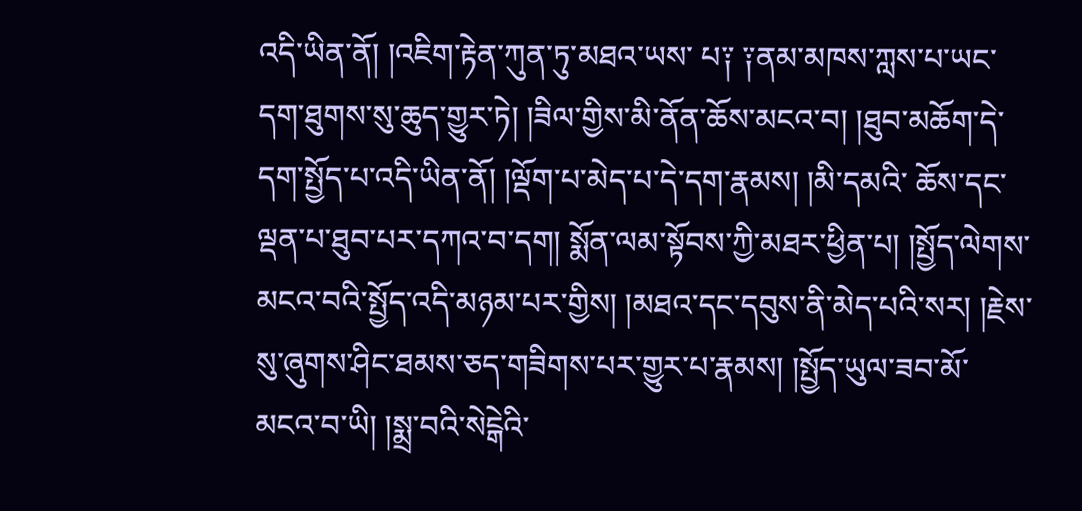འདི་ཡིན་ནོ། །འཇིག་རྟེན་ཀུན་ཏུ་མཐའ་ཡས་ པ༑ ༑ནམ་མཁས་ཀླས་པ་ཡང་དག་ཐུགས་སུ་ཆུད་གྱུར་ཏེ། །ཟིལ་གྱིས་མི་ནོན་ཆོས་མངའ་བ། །ཐུབ་མཆོག་དེ་དག་སྤྱོད་པ་འདི་ཡིན་ནོ། །ལྡོག་པ་མེད་པ་དེ་དག་རྣམས། །མི་དམའི་ ཆོས་དང་ལྡན་པ་ཐུབ་པར་དཀའ་བ་དག། སྨོན་ལམ་སྟོབས་ཀྱི་མཐར་ཕྱིན་པ། །སྤྱོད་ལེགས་མངའ་བའི་སྤྱོད་འདི་མཉམ་པར་གྱིས། །མཐའ་དང་དབུས་ནི་མེད་པའི་སར། །རྗེས་ སུ་ཞུགས་ཤིང་ཐམས་ཅད་གཟིགས་པར་གྱུར་པ་རྣམས། །སྤྱོད་ཡུལ་ཟབ་མོ་མངའ་བ་ཡི། །སྨྲ་བའི་སེངྒེའི་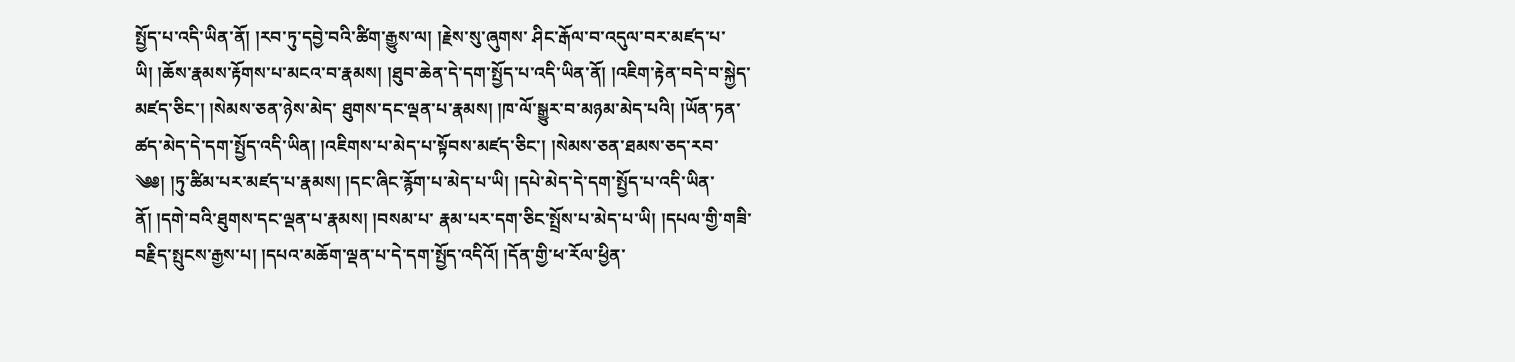སྤྱོད་པ་འདི་ཡིན་ནོ། །རབ་ཏུ་དབྱེ་བའི་ཚིག་རྒྱུས་ལ། །རྗེས་སུ་ཞུགས་ ཤིང་རྒོལ་བ་འདུལ་བར་མཛད་པ་ཡི། །ཆོས་རྣམས་རྟོགས་པ་མངའ་བ་རྣམས། །ཐུབ་ཆེན་དེ་དག་སྤྱོད་པ་འདི་ཡིན་ནོ། །འཇིག་རྟེན་བདེ་བ་སྐྱེད་མཛད་ཅིང་། །སེམས་ཅན་ཉེས་མེད་ ཐུགས་དང་ལྡན་པ་རྣམས། །ཁ་ལོ་སྒྱུར་བ་མཉམ་མེད་པའི། །ཡོན་ཏན་ཚད་མེད་དེ་དག་སྤྱོད་འདི་ཡིན། །འཇིགས་པ་མེད་པ་སྟོབས་མཛད་ཅིང་། །སེམས་ཅན་ཐམས་ཅད་རབ་ ༄༅། །ཏུ་ཚིམ་པར་མཛད་པ་རྣམས། །དང་ཞིང་རྙོག་པ་མེད་པ་ཡི། །དཔེ་མེད་དེ་དག་སྤྱོད་པ་འདི་ཡིན་ནོ། །དགེ་བའི་ཐུགས་དང་ལྡན་པ་རྣམས། །བསམ་པ་ རྣམ་པར་དག་ཅིང་སྤྲོས་པ་མེད་པ་ཡི། །དཔལ་གྱི་གཟི་བརྗིད་སྤུངས་རྒྱས་པ། །དཔའ་མཆོག་ལྡན་པ་དེ་དག་སྤྱོད་འདིའོ། །དོན་གྱི་ཕ་རོལ་ཕྱིན་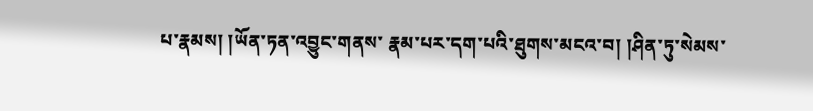པ་རྣམས། །ཡོན་ཏན་འབྱུང་གནས་ རྣམ་པར་དག་པའི་ཐུགས་མངའ་བ། །ཤིན་ཏུ་སེམས་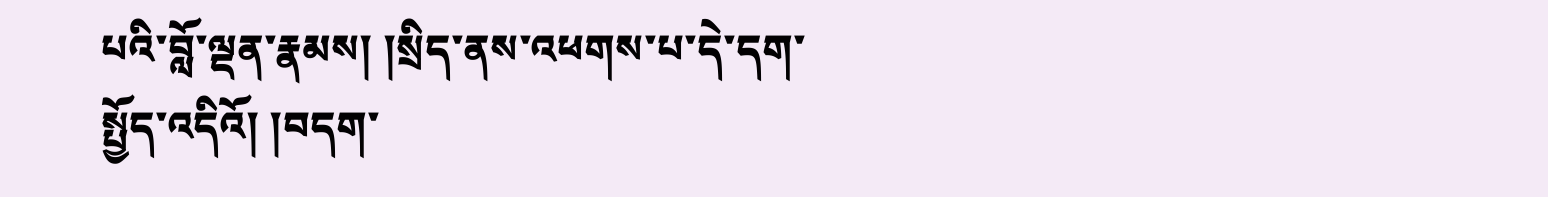པའི་བློ་ལྡན་རྣམས། །སྲིད་ནས་འཕགས་པ་དེ་དག་སྤྱོད་འདིའོ། །བདག་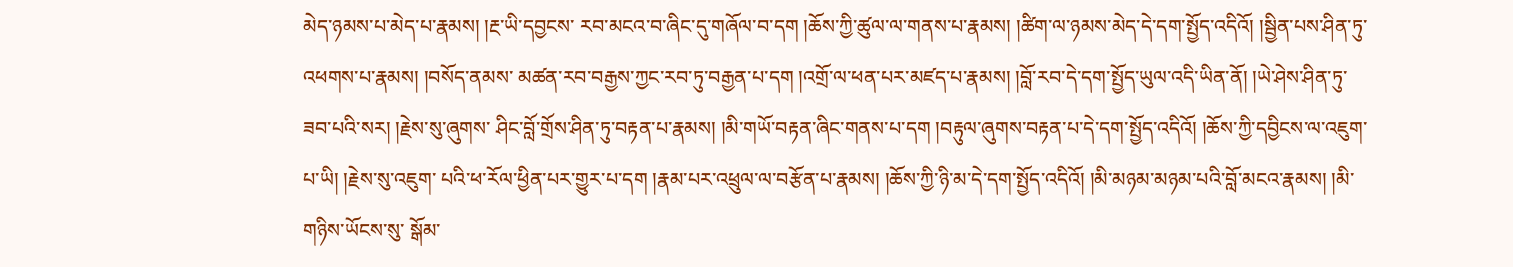མེད་ཉམས་པ་མེད་པ་རྣམས། །རྔ་ཡི་དབྱངས་ རབ་མངའ་བ་ཞིང་དུ་གཞོལ་བ་དག །ཆོས་ཀྱི་ཚུལ་ལ་གནས་པ་རྣམས། །ཚིག་ལ་ཉམས་མེད་དེ་དག་སྤྱོད་འདིའོ། །སྦྱིན་པས་ཤིན་ཏུ་འཕགས་པ་རྣམས། །བསོད་ནམས་ མཚན་རབ་བརྒྱས་ཀྱང་རབ་ཏུ་བརྒྱན་པ་དག །འགྲོ་ལ་ཕན་པར་མཛད་པ་རྣམས། །བློ་རབ་དེ་དག་སྤྱོད་ཡུལ་འདི་ཡིན་ནོ། །ཡེ་ཤེས་ཤིན་ཏུ་ཟབ་པའི་སར། །རྗེས་སུ་ཞུགས་ ཤིང་བློ་གྲོས་ཤིན་ཏུ་བརྟན་པ་རྣམས། །མི་གཡོ་བརྟན་ཞིང་གནས་པ་དག །བརྟུལ་ཞུགས་བརྟན་པ་དེ་དག་སྤྱོད་འདིའོ། །ཆོས་ཀྱི་དབྱིངས་ལ་འཇུག་པ་ཡི། །རྗེས་སུ་འཇུག་ པའི་ཕ་རོལ་ཕྱིན་པར་གྱུར་པ་དག །རྣམ་པར་འཕྲུལ་ལ་བརྩོན་པ་རྣམས། །ཆོས་ཀྱི་ཉི་མ་དེ་དག་སྤྱོད་འདིའོ། །མི་མཉམ་མཉམ་པའི་བློ་མངའ་རྣམས། །མི་གཉིས་ཡོངས་སུ་ སྒོམ་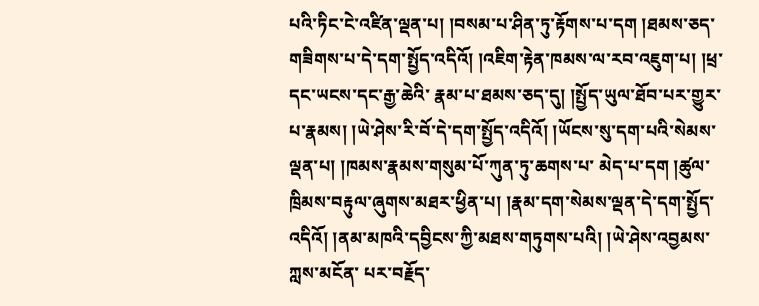པའི་ཏིང་ངེ་འཛིན་ལྡན་པ། །བསམ་པ་ཤིན་ཏུ་རྟོགས་པ་དག །ཐམས་ཅད་གཟིགས་པ་དེ་དག་སྤྱོད་འདིའོ། །འཇིག་རྟེན་ཁམས་ལ་རབ་འཇུག་པ། །ཕྲ་དང་ཡངས་དང་རྒྱ་ཆེའི་ རྣམ་པ་ཐམས་ཅད་དུ། །སྤྱོད་ཡུལ་ཐོབ་པར་གྱུར་པ་རྣམས། །ཡེ་ཤེས་རི་བོ་དེ་དག་སྤྱོད་འདིའོ། །ཡོངས་སུ་དག་པའི་སེམས་ལྡན་པ། །ཁམས་རྣམས་གསུམ་པོ་ཀུན་ཏུ་ཆགས་པ་ མེད་པ་དག །ཚུལ་ཁྲིམས་བརྟུལ་ཞུགས་མཐར་ཕྱིན་པ། །རྣམ་དག་སེམས་ལྡན་དེ་དག་སྤྱོད་འདིའོ། །ནམ་མཁའི་དབྱིངས་ཀྱི་མཐས་གཏུགས་པའི། །ཡེ་ཤེས་འབྱམས་ཀླས་མངོན་ པར་བརྗོད་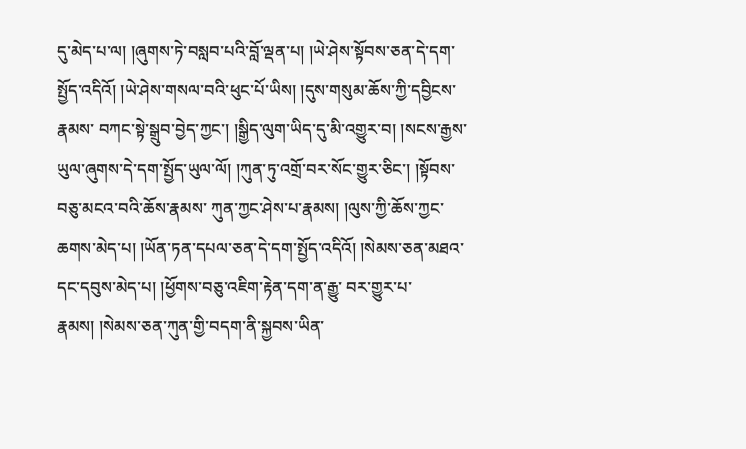དུ་མེད་པ་ལ། །ཞུགས་ཏེ་བསླབ་པའི་བློ་ལྡན་པ། །ཡེ་ཤེས་སྟོབས་ཅན་དེ་དག་སྤྱོད་འདིའོ། །ཡེ་ཤེས་གསལ་བའི་ཕུང་པོ་ཡིས། །དུས་གསུམ་ཆོས་ཀྱི་དབྱིངས་རྣམས་ བཀང་སྟེ་སྒྲུབ་བྱེད་ཀྱང་། །སྒྱིད་ལུག་ཡིད་དུ་མི་འགྱུར་བ། །སངས་རྒྱས་ཡུལ་ཞུགས་དེ་དག་སྤྱོད་ཡུལ་ལོ། །ཀུན་ཏུ་འགྲོ་བར་སོང་གྱུར་ཅིང་། །སྟོབས་བཅུ་མངའ་བའི་ཆོས་རྣམས་ ཀུན་ཀྱང་ཤེས་པ་རྣམས། །ལུས་ཀྱི་ཆོས་ཀྱང་ཆགས་མེད་པ། །ཡོན་ཏན་དཔལ་ཅན་དེ་དག་སྤྱོད་འདིའོ། །སེམས་ཅན་མཐའ་དང་དབུས་མེད་པ། །ཕྱོགས་བཅུ་འཇིག་རྟེན་དག་ན་རྒྱུ་ བར་གྱུར་པ་རྣམས། །སེམས་ཅན་ཀུན་གྱི་བདག་ནི་སྐྱབས་ཡིན་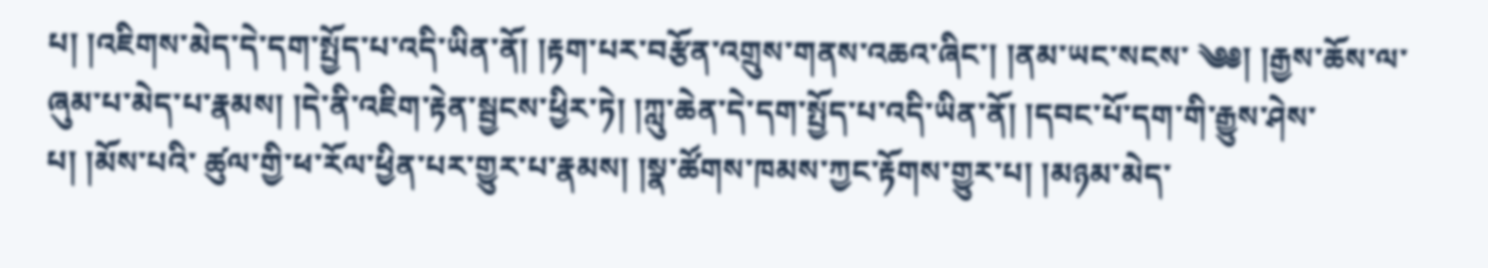པ། །འཇིགས་མེད་དེ་དག་སྤྱོད་པ་འདི་ཡིན་ནོ། །རྟག་པར་བརྩོན་འགྲུས་གནས་འཆའ་ཞིང་། །ནམ་ཡང་སངས་ ༄༅། །རྒྱས་ཆོས་ལ་ཞུམ་པ་མེད་པ་རྣམས། །དེ་ནི་འཇིག་རྟེན་སྦྱངས་ཕྱིར་ཏེ། །ཀླུ་ཆེན་དེ་དག་སྤྱོད་པ་འདི་ཡིན་ནོ། །དབང་པོ་དག་གི་རྒྱུས་ཤེས་པ། །མོས་པའི་ ཚུལ་གྱི་ཕ་རོལ་ཕྱིན་པར་གྱུར་པ་རྣམས། །སྣ་ཚོགས་ཁམས་ཀྱང་རྟོགས་གྱུར་པ། །མཉམ་མེད་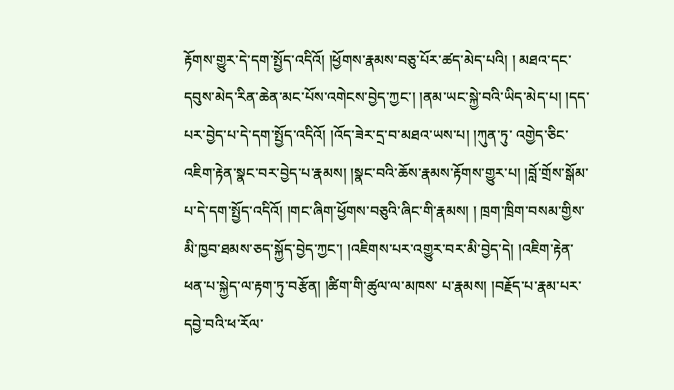རྟོགས་གྱུར་དེ་དག་སྤྱོད་འདིའོ། །ཕྱོགས་རྣམས་བཅུ་པོར་ཚད་མེད་པའི། ། མཐའ་དང་དབུས་མེད་རིན་ཆེན་མང་པོས་འགེངས་བྱེད་ཀྱང་། །ནམ་ཡང་སྐྱེ་བའི་ཡིད་མེད་པ། །དད་པར་བྱེད་པ་དེ་དག་སྤྱོད་འདིའོ། །འོད་ཟེར་དྲ་བ་མཐའ་ཡས་པ། །ཀུན་ཏུ་ འགྱེད་ཅིང་འཇིག་རྟེན་སྣང་བར་བྱེད་པ་རྣམས། །སྣང་བའི་ཆོས་རྣམས་རྟོགས་གྱུར་པ། །བློ་གྲོས་སྒོམ་པ་དེ་དག་སྤྱོད་འདིའོ། །གང་ཞིག་ཕྱོགས་བཅུའི་ཞིང་གི་རྣམས། ། ཁྲག་ཁྲིག་བསམ་གྱིས་མི་ཁྱབ་ཐམས་ཅད་སྐྱོད་བྱེད་ཀྱང་། །འཇིགས་པར་འགྱུར་བར་མི་བྱེད་དེ། །འཇིག་རྟེན་ཕན་པ་སྐྱེད་ལ་རྟག་ཏུ་བརྩོན། །ཚིག་གི་ཚུལ་ལ་མཁས་ པ་རྣམས། །བརྗོད་པ་རྣམ་པར་དབྱེ་བའི་ཕ་རོལ་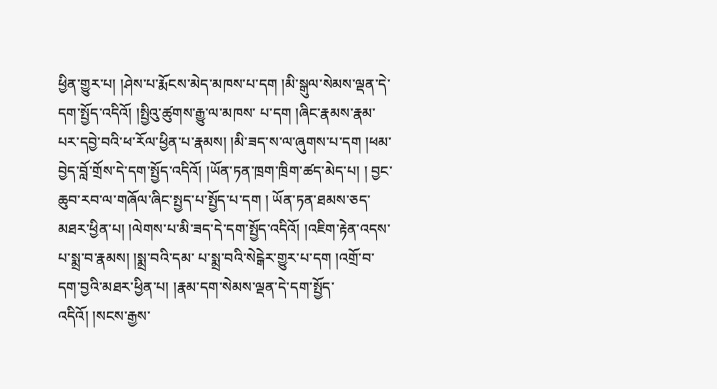ཕྱིན་གྱུར་པ། །ཤེས་པ་རྨོངས་མེད་མཁས་པ་དག །མི་སྒུལ་སེམས་ལྡན་དེ་དག་སྤྱོད་འདིའོ། །སྤྱིའུ་ཚུགས་རྒྱུ་ལ་མཁས་ པ་དག །ཞིང་རྣམས་རྣམ་པར་དབྱེ་བའི་ཕ་རོལ་ཕྱིན་པ་རྣམས། །མི་ཟད་ས་ལ་ཞུགས་པ་དག །ཕམ་བྱེད་བློ་གྲོས་དེ་དག་སྤྱོད་འདིའོ། །ཡོན་ཏན་ཁྲག་ཁྲིག་ཚད་མེད་པ། ། བྱང་ཆུབ་རབ་ལ་གཞོལ་ཞིང་སྤྱད་པ་སྤྱོད་པ་དག ། ཡོན་ཏན་ཐམས་ཅད་མཐར་ཕྱིན་པ། །ལེགས་པ་མི་ཟད་དེ་དག་སྤྱོད་འདིའོ། །འཇིག་རྟེན་འདས་པ་སྨྲ་བ་རྣམས། །སྨྲ་བའི་དམ་ པ་སྨྲ་བའི་སེངྒེར་གྱུར་པ་དག །འགྲོ་བ་དག་བྱའི་མཐར་ཕྱིན་པ། །རྣམ་དག་སེམས་ལྡན་དེ་དག་སྤྱོད་འདིའོ། །སངས་རྒྱས་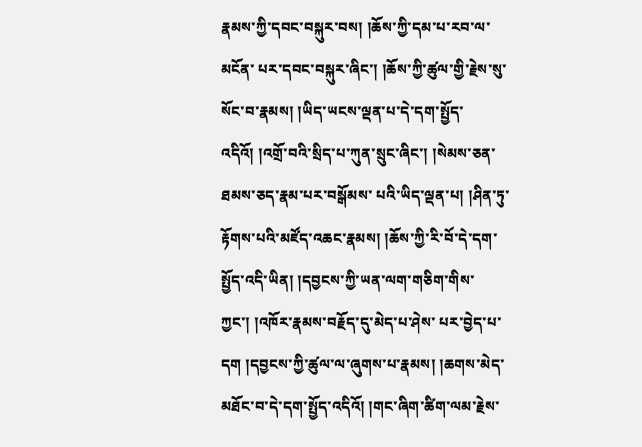རྣམས་ཀྱི་དབང་བསྐུར་བས། །ཆོས་ཀྱི་དམ་པ་རབ་ལ་མངོན་ པར་དབང་བསྐུར་ཞིང་། །ཆོས་ཀྱི་ཚུལ་གྱི་རྗེས་སུ་སོང་བ་རྣམས། །ཡིད་ཡངས་ལྡན་པ་དེ་དག་སྤྱོད་འདིའོ། །འགྲོ་བའི་སྲིད་པ་ཀུན་སྲུང་ཞིང་། །སེམས་ཅན་ཐམས་ཅད་རྣམ་པར་བསྒོམས་ པའི་ཡིད་ལྡན་པ། །ཤིན་ཏུ་རྟོགས་པའི་མཛོད་འཆང་རྣམས། །ཆོས་ཀྱི་རི་བོ་དེ་དག་སྤྱོད་འདི་ཡིན། །དབྱངས་ཀྱི་ཡན་ལག་གཅིག་གིས་ཀྱང་། །འཁོར་རྣམས་བརྗོད་དུ་མེད་པ་ཤེས་ པར་བྱེད་པ་དག །དབྱངས་ཀྱི་ཚུལ་ལ་ཞུགས་པ་རྣམས། །ཆགས་མེད་མཐོང་བ་དེ་དག་སྤྱོད་འདིའོ། །གང་ཞིག་ཚིག་ལམ་རྗེས་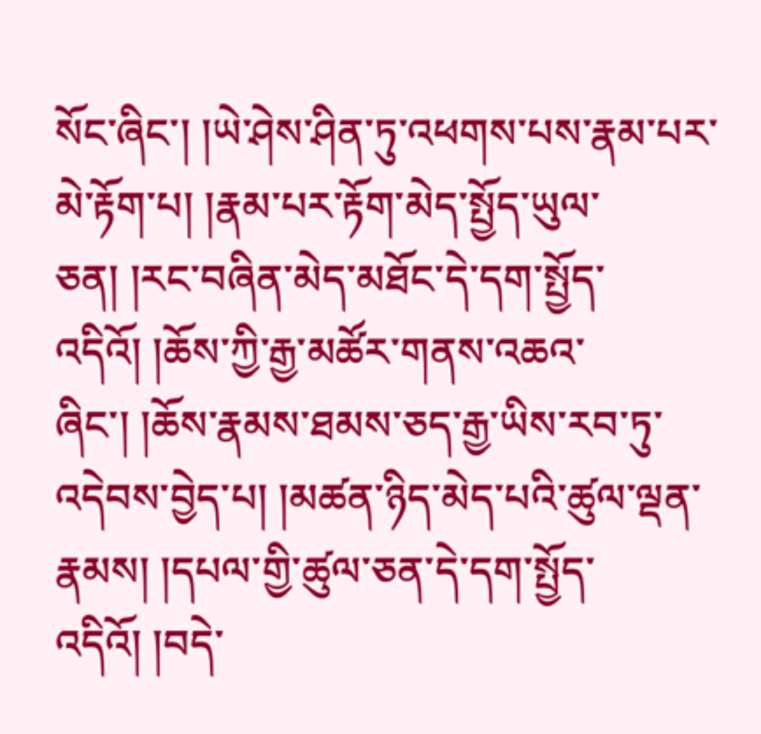སོང་ཞིང་། །ཡེ་ཤེས་ཤིན་ཏུ་འཕགས་པས་རྣམ་པར་ མེ་རྟོག་པ། །རྣམ་པར་རྟོག་མེད་སྤྱོད་ཡུལ་ཅན། །རང་བཞིན་མེད་མཐོང་དེ་དག་སྤྱོད་འདིའོ། །ཆོས་ཀྱི་རྒྱ་མཚོར་གནས་འཆའ་ཞིང་། །ཆོས་རྣམས་ཐམས་ཅད་རྒྱ་ཡིས་རབ་ཏུ་ འདེབས་བྱེད་པ། །མཚན་ཉིད་མེད་པའི་ཚུལ་ལྡན་རྣམས། །དཔལ་གྱི་ཚུལ་ཅན་དེ་དག་སྤྱོད་འདིའོ། །བདེ་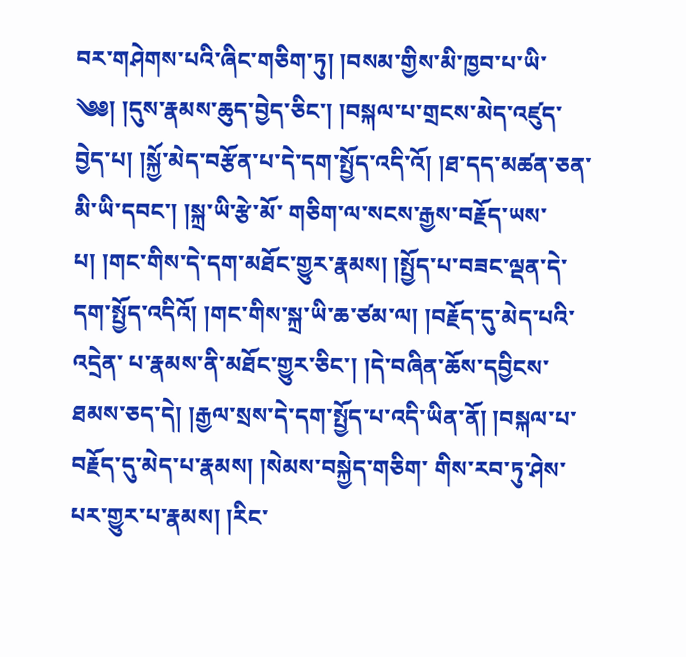བར་གཤེགས་པའི་ཞིང་གཅིག་ཏུ། །བསམ་གྱིས་མི་ཁྱབ་པ་ཡི་ ༄༅། །དུས་རྣམས་ཆུད་བྱེད་ཅིང་། །བསྐལ་པ་གྲངས་མེད་འཛུད་བྱེད་པ། །སྐྱོ་མེད་བརྩོན་པ་དེ་དག་སྤྱོད་འདི་འོ། །ཐ་དད་མཚན་ཅན་མི་ཡི་དབང་། །སྐྲ་ཡི་རྩེ་མོ་ གཅིག་ལ་སངས་རྒྱས་བརྗོད་ཡས་པ། །གང་གིས་དེ་དག་མཐོང་གྱུར་རྣམས། །སྤྱོད་པ་བཟང་ལྡན་དེ་དག་སྤྱོད་འདིའོ། །གང་གིས་སྐྲ་ཡི་ཆ་ཙམ་ལ། །བརྗོད་དུ་མེད་པའི་འདྲེན་ པ་རྣམས་ནི་མཐོང་གྱུར་ཅིང་། །དེ་བཞིན་ཆོས་དབྱིངས་ཐམས་ཅད་དེ། །རྒྱལ་སྲས་དེ་དག་སྤྱོད་པ་འདི་ཡིན་ནོ། །བསྐལ་པ་བརྗོད་དུ་མེད་པ་རྣམས། །སེམས་བསྐྱེད་གཅིག་ གིས་རབ་ཏུ་ཤེས་པར་གྱུར་པ་རྣམས། །རིང་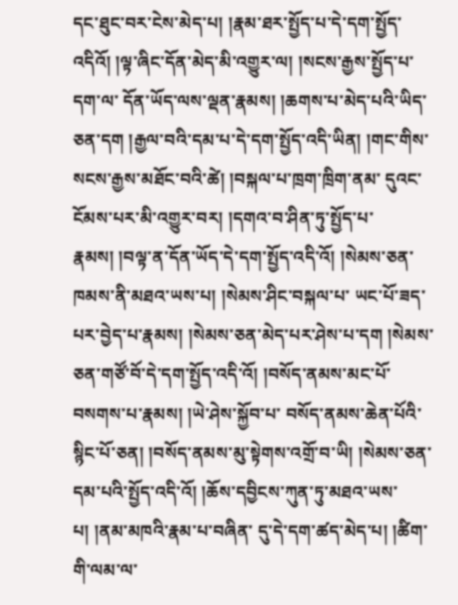དང་ཐུང་བར་ངེས་མེད་པ། །རྣམ་ཐར་སྤྱོད་པ་དེ་དག་སྤྱོད་འདིའོ། །ལྟ་ཞིང་དོན་མེད་མི་འགྱུར་ལ། །སངས་རྒྱས་སྤྱོད་པ་དག་ལ་ དོན་ཡོད་ལས་ལྡན་རྣམས། །ཆགས་པ་མེད་པའི་ཡིད་ཅན་དག །རྒྱལ་བའི་དམ་པ་དེ་དག་སྤྱོད་འདི་ཡིན། །གང་གིས་སངས་རྒྱས་མཐོང་བའི་ཚེ། །བསྐལ་པ་ཁྲག་ཁྲིག་ནམ་ དུའང་ངོམས་པར་མི་འགྱུར་བར། །དགའ་བ་ཤིན་ཏུ་སྤྱོད་པ་རྣམས། །བལྟ་ན་དོན་ཡོད་དེ་དག་སྤྱོད་འདི་འོ། །སེམས་ཅན་ཁམས་ནི་མཐའ་ཡས་པ། །སེམས་ཤིང་བསྐལ་པ་ ཡང་པོ་ཟད་པར་བྱེད་པ་རྣམས། །སེམས་ཅན་མེད་པར་ཤེས་པ་དག །སེམས་ཅན་གཙོ་བོ་དེ་དག་སྤྱོད་འདི་འོ། །བསོད་ནམས་མང་པོ་བསགས་པ་རྣམས། །ཡེ་ཤེས་སྐྱོབ་པ་ བསོད་ནམས་ཆེན་པོའི་སྙིང་པོ་ཅན། །བསོད་ནམས་མུ་སྟེགས་འགྲོ་བ་ཡི། །སེམས་ཅན་དམ་པའི་སྤྱོད་འདི་འོ། །ཆོས་དབྱིངས་ཀུན་ཏུ་མཐའ་ཡས་པ། །ནམ་མཁའི་རྣམ་པ་བཞིན་ དུ་དེ་དག་ཚད་མེད་པ། །ཚིག་གི་ལམ་ལ་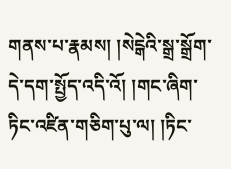གནས་པ་རྣམས། །སེངྒེའི་སྒྲ་སྒྲོག་དེ་དག་སྤྱོད་འདི་འོ། །གང་ཞིག་ཏིང་འཛིན་གཅིག་པུ་ལ། །ཏིང་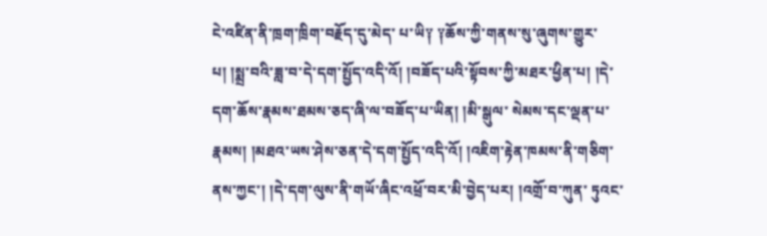ངེ་འཛིན་ནི་ཁྲག་ཁྲིག་བརྗོད་དུ་མེད་ པ་ཡི༑ ༑ཆོས་ཀྱི་གནས་སུ་ཞུགས་གྱུར་པ། །སྨྲ་བའི་ཟླ་བ་དེ་དག་སྤྱོད་འདི་འོ། །བཟོད་པའི་སྟོབས་ཀྱི་མཐར་ཕྱིན་པ། །དེ་དག་ཆོས་རྣམས་ཐམས་ཅད་ཞི་ལ་བཟོད་པ་ཡིན། །མི་སྒུལ་ སེམས་དང་ལྡན་པ་རྣམས། །མཐའ་ཡས་ཤེས་ཅན་དེ་དག་སྤྱོད་འདི་འོ། །འཇིག་རྟེན་ཁམས་ནི་གཅིག་ནས་ཀྱང་། །དེ་དག་ལུས་ནི་གཡོ་ཞིང་འཕྲོ་བར་མི་བྱེད་པར། །འགྲོ་བ་ཀུན་ ཏུའང་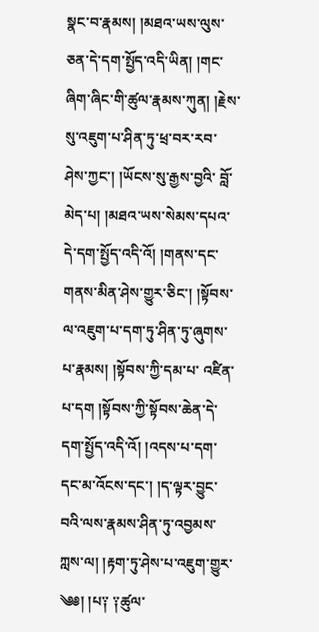སྣང་བ་རྣམས། །མཐའ་ཡས་ལུས་ཅན་དེ་དག་སྤྱོད་འདི་ཡིན། །གང་ཞིག་ཞིང་གི་ཚུལ་རྣམས་ཀུན། །རྗེས་སུ་འཇུག་པ་ཤིན་ཏུ་ཕྲ་བར་རབ་ཤེས་ཀྱང་། །ཡོངས་སུ་རྒྱས་བྱའི་ བློ་མེད་པ། །མཐའ་ཡས་སེམས་དཔའ་དེ་དག་སྤྱོད་འདི་འོ། །གནས་དང་གནས་མིན་ཤེས་གྱུར་ཅིང་། །སྟོབས་ལ་འཇུག་པ་དག་ཏུ་ཤིན་ཏུ་ཞུགས་པ་རྣམས། །སྟོབས་ཀྱི་དམ་པ་ འཛིན་པ་དག །སྟོབས་ཀྱི་སྟོབས་ཆེན་དེ་དག་སྤྱོད་འདི་འོ། །འདས་པ་དག་དང་མ་འོངས་དང་། །ད་ལྟར་བྱུང་བའི་ལས་རྣམས་ཤིན་ཏུ་འབྱམས་ཀླས་ལ། །རྟག་ཏུ་ཤེས་པ་འཇུག་གྱུར་ ༄༅། །པ༑ ༑ཚུལ་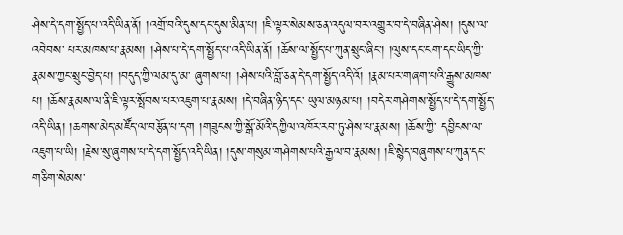ཤེས་དེ་དག་སྤྱོད་པ་འདི་ཡིན་ནོ། །འགྲོ་བའི་དུས་དང་དུས་མིན་པ། །ཇི་ལྟར་སེམས་ཅན་འདུལ་བར་འགྱུར་བ་དེ་བཞིན་ཤེས། །དུས་ལ་འབེབས་ པར་མཁས་པ་རྣམས། །ཤེས་པ་དེ་དག་སྤྱོད་པ་འདི་ཡིན་ནོ། །ཆོས་ལ་སྤྱོད་པ་ཀུན་སྲུང་ཞིང་། །ལུས་དང་ངག་དང་ཡིད་ཀྱི་རྣམས་ཀྱང་སྲུང་བྱེད་པ། །བདུད་ཀྱི་ལམ་དུ་མ་ ཞུགས་པ། །ཤེས་པའི་བློ་ཅན་དེ་དག་སྤྱོད་འདི་འོ། །རྣམ་པར་གཞག་པའི་རྒྱུས་མཁས་པ། །ཆོས་རྣམས་ལ་ནི་ཇི་ལྟར་སྤོབས་པར་འཇུག་པ་རྣམས། །དེ་བཞིན་ཉིད་དང་ ཡུལ་མཉམ་པ། །བདེར་གཤེགས་སྤྱོད་པ་དེ་དག་སྤྱོད་འདི་ཡིན། །ཆགས་མེད་མཛོད་ལ་བརྩོན་པ་དག །གཟུངས་ཀྱི་སྒོ་མོའི་དཀྱིལ་འཁོར་རབ་ཏུ་ཤེས་པ་རྣམས། །ཆོས་ཀྱི་ དབྱིངས་ལ་འཇུག་པ་ཡི། །རྗེས་སུ་ཞུགས་པ་དེ་དག་སྤྱོད་འདི་ཡིན། །དུས་གསུམ་གཤེགས་པའི་རྒྱལ་བ་རྣམས། །ཇི་སྙེད་བཞུགས་པ་ཀུན་དང་གཅིག་སེམས་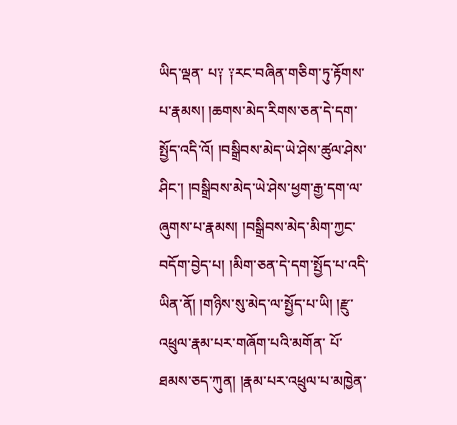ཡིད་ལྡན་ པ༑ ༑རང་བཞིན་གཅིག་ཏུ་རྟོགས་པ་རྣམས། །ཆགས་མེད་རིགས་ཅན་དེ་དག་སྤྱོད་འདི་འོ། །བསྒྲིབས་མེད་ཡེ་ཤེས་ཚུལ་ཤེས་ཤིང་། །བསྒྲིབས་མེད་ཡེ་ཤེས་ཕྱག་རྒྱ་དག་ལ་ ཞུགས་པ་རྣམས། །བསྒྲིབས་མེད་མིག་ཀྱང་བདོག་བྱེད་པ། །མིག་ཅན་དེ་དག་སྤྱོད་པ་འདི་ཡིན་ནོ། །གཉིས་སུ་མེད་ལ་སྤྱོད་པ་ཡི། །རྫུ་འཕྲུལ་རྣམ་པར་གཞོག་པའི་མགོན་ པོ་ཐམས་ཅད་ཀུན། །རྣམ་པར་འཕྲུལ་པ་མཁྱེན་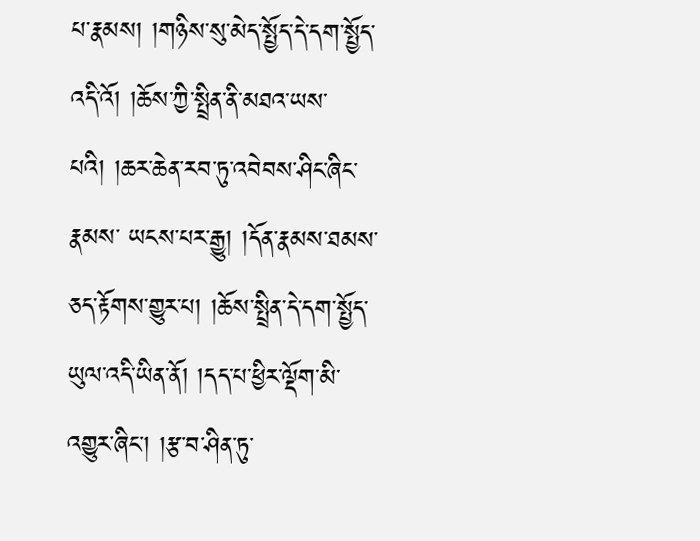པ་རྣམས། །གཉིས་སུ་མེད་སྤྱོད་དེ་དག་སྤྱོད་འདི་འོ། །ཆོས་ཀྱི་སྤྲིན་ནི་མཐའ་ཡས་པའི། །ཆར་ཆེན་རབ་ཏུ་འབེབས་ཤིང་ཞིང་རྣམས་ ཡངས་པར་རྒྱུ། །དོན་རྣམས་ཐམས་ཅད་རྟོགས་གྱུར་པ། །ཆོས་སྤྲིན་དེ་དག་སྤྱོད་ཡུལ་འདི་ཡིན་ནོ། །དད་པ་ཕྱིར་ལྡོག་མི་འགྱུར་ཞིང་། །རྩ་བ་ཤིན་ཏུ་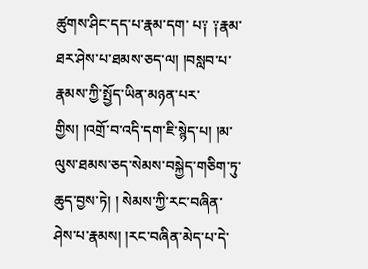ཚུགས་ཤིང་དད་པ་རྣམ་དག་ པ༑ ༑རྣམ་ཐར་ཤེས་པ་ཐམས་ཅད་ལ། །བསླབ་པ་རྣམས་ཀྱི་སྤྱོད་ཡིན་མཉན་པར་གྱིས། །འགྲོ་བ་འདི་དག་ཇི་སྙེད་པ། །མ་ལུས་ཐམས་ཅད་སེམས་བསྐྱེད་གཅིག་ཏུ་ཆུད་བྱས་ཏེ། ། སེམས་ཀྱི་རང་བཞིན་ཤེས་པ་རྣམས། །རང་བཞིན་མེད་པ་དེ་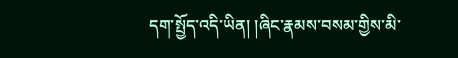དག་སྤྱོད་འདི་ཡིན། །ཞིང་རྣམས་བསམ་གྱིས་མི་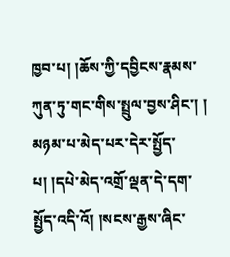ཁྱབ་པ། །ཆོས་ཀྱི་དབྱིངས་རྣམས་ཀུན་ཏུ་གང་གིས་སྤྲུལ་བྱས་ཤིང་། ། མཉམ་པ་མེད་པར་དེར་སྤྱོད་པ། །དཔེ་མེད་འགྲོ་ལྡན་དེ་དག་སྤྱོད་འདི་འོ། །སངས་རྒྱས་ཞིང་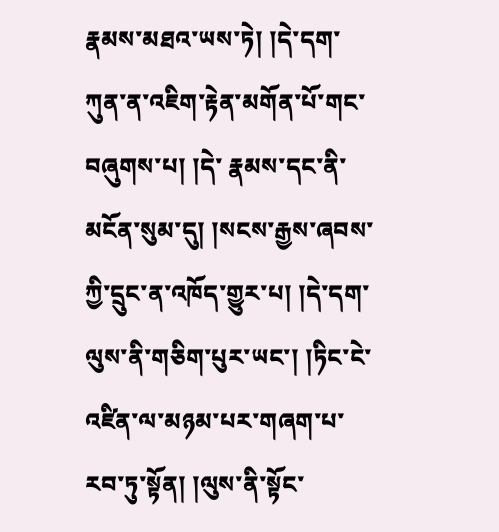རྣམས་མཐའ་ཡས་ཏེ། །དེ་དག་ཀུན་ན་འཇིག་རྟེན་མགོན་པོ་གང་བཞུགས་པ། །དེ་ རྣམས་དང་ནི་མངོན་སུམ་དུ། །སངས་རྒྱས་ཞབས་ཀྱི་དྲུང་ན་འཁོད་གྱུར་པ། །དེ་དག་ལུས་ནི་གཅིག་པུར་ཡང་། །ཏིང་ངེ་འཛིན་ལ་མཉམ་པར་གཞག་པ་རབ་ཏུ་སྟོན། །ལུས་ནི་སྟོང་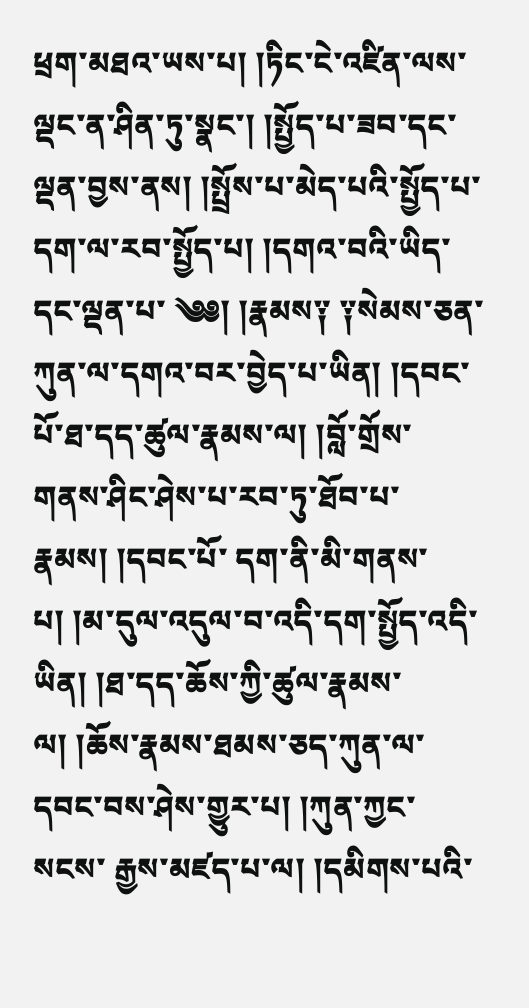ཕྲག་མཐའ་ཡས་པ། །ཏིང་ངེ་འཛིན་ལས་ལྡང་ན་ཤིན་ཏུ་སྣང་། །སྤྱོད་པ་ཟབ་དང་ལྡན་བྱས་ནས། །སྤྲོས་པ་མེད་པའི་སྤྱོད་པ་དག་ལ་རབ་སྤྱོད་པ། །དགའ་བའི་ཡིད་དང་ལྡན་པ་ ༄༅། །རྣམས༑ ༑སེམས་ཅན་ཀུན་ལ་དགའ་བར་བྱེད་པ་ཡིན། །དབང་པོ་ཐ་དད་ཚུལ་རྣམས་ལ། །བློ་གྲོས་གནས་ཤིང་ཤེས་པ་རབ་ཏུ་ཐོབ་པ་རྣམས། །དབང་པོ་ དག་ནི་མི་གནས་པ། །མ་དུལ་འདུལ་བ་འདི་དག་སྤྱོད་འདི་ཡིན། །ཐ་དད་ཆོས་ཀྱི་ཚུལ་རྣམས་ལ། །ཆོས་རྣམས་ཐམས་ཅད་ཀུན་ལ་དབང་བས་ཤེས་གྱུར་པ། །ཀུན་ཀྱང་སངས་ རྒྱས་མཛད་པ་ལ། །དམིགས་པའི་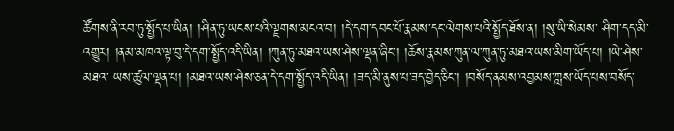ཚོགས་ནི་རབ་ཏུ་སྤྱོད་པ་ཡིན། །ཤིན་ཏུ་ཡངས་པའི་ལྗགས་མངའ་བ། །དེ་དག་དབང་པོ་རྣམས་དང་ལེགས་པའི་སྤྱོད་ཐོས་ན། །སུ་ཡི་སེམས་ ཤིག་དད་མི་འགྱུར། །ནམ་མཁའ་ལྟ་བུ་དེ་དག་སྤྱོད་འདི་ཡིན། །ཀུན་ཏུ་མཐའ་ཡས་ཤེས་ལྡན་ཞིང་། །ཆོས་རྣམས་ཀུན་ལ་ཀུན་ཏུ་མཐའ་ཡས་མིག་ཡོད་པ། །ཡེ་ཤེས་མཐའ་ ཡས་ཚུལ་ལྡན་པ། །མཐའ་ཡས་ཤེས་ཅན་དེ་དག་སྤྱོད་འདི་ཡིན། །ཟད་མི་ནུས་པ་ཟད་བྱེད་ཅིང་། །བསོད་ནམས་འབྱམས་ཀླས་ཡོད་པས་བསོད་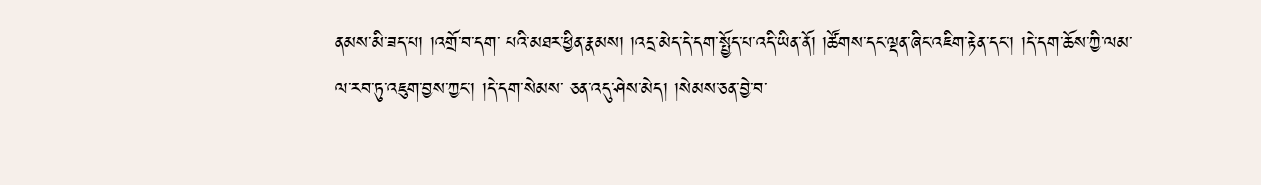ནམས་མི་ཟད་པ། །འགྲོ་བ་དག་ པའི་མཐར་ཕྱིན་རྣམས། །འདྲ་མེད་དེ་དག་སྤྱོད་པ་འདི་ཡིན་ནོ། །ཚོགས་དང་ལྡན་ཞིང་འཇིག་རྟེན་དང་། །དེ་དག་ཆོས་ཀྱི་ལམ་ལ་རབ་ཏུ་འཇུག་བྱས་ཀྱང་། །དེ་དག་སེམས་ ཅན་འདུ་ཤེས་མེད། །སེམས་ཅན་བྱེ་བ་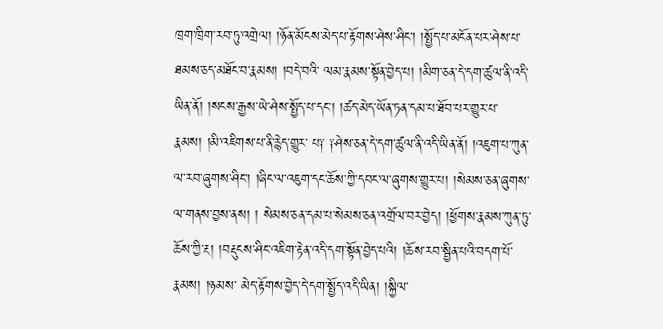ཁྲག་ཁྲིག་རབ་ཏུ་འགྲེལ། །ཉོན་མོངས་མེད་པ་རྟོགས་ཤེས་ཤིང་། །སྤྱོད་པ་མངོན་པར་ཤེས་པ་ཐམས་ཅད་མཐོང་བ་རྣམས། །བདེ་བའི་ ལམ་རྣམས་སྟོན་བྱེད་པ། །མིག་ཅན་དེ་དག་ཚུལ་ནི་འདི་ཡིན་ནོ། །སངས་རྒྱས་ཡེ་ཤེས་སྤྱོད་པ་དང་། །ཚད་མེད་ཡོན་ཏན་དམ་པ་ཐོབ་པར་གྱུར་པ་རྣམས། །མི་འཇིགས་པ་ནི་རྙེད་གྱུར་ པ༑ ༑ཤེས་ཅན་དེ་དག་ཚུལ་ནི་འདི་ཡིན་ནོ། །འཇུག་པ་ཀུན་ལ་རབ་ཞུགས་ཤིང་། །ཞིང་ལ་འཇུག་དང་ཆོས་ཀྱི་དབང་ལ་ཞུགས་གྱུར་པ། །སེམས་ཅན་ཞུགས་ལ་གནས་བྱས་ནས། ། སེམས་ཅན་དམ་པ་སེམས་ཅན་འགྲོལ་བར་བྱེད། །ཕྱོགས་རྣམས་ཀུན་ཏུ་ཆོས་ཀྱི་རྔ། །བརྡུངས་ཤིང་འཇིག་རྟེན་འདི་དག་སྟོན་བྱེད་པའི། །ཆོས་རབ་སྦྱིན་པའི་བདག་པོ་རྣམས། །ཉམས་ མེད་རྟོགས་བྱེད་དེ་དག་སྤྱོད་འདི་ཡིན། །སྐྱིལ་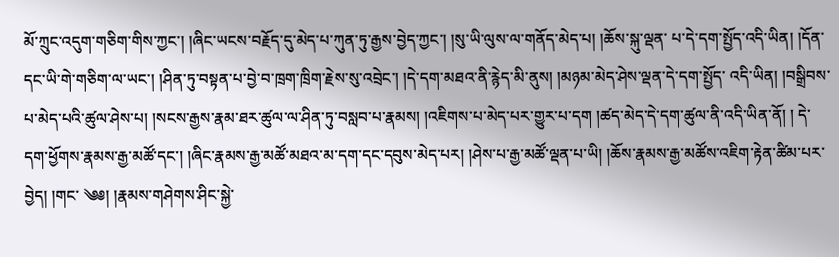མོ་ཀྲུང་འདུག་གཅིག་གིས་ཀྱང་། །ཞིང་ཡངས་བརྗོད་དུ་མེད་པ་ཀུན་ཏུ་རྒྱས་བྱེད་ཀྱང་། །སུ་ཡི་ལུས་ལ་གནོད་མེད་པ། །ཆོས་སྐུ་ལྡན་ པ་དེ་དག་སྤྱོད་འདི་ཡིན། །དོན་དང་ཡི་གེ་གཅིག་ལ་ཡང་། །ཤིན་ཏུ་བསྟན་པ་བྱེ་བ་ཁྲག་ཁྲིག་རྗེས་སུ་འབྲེང་། །དེ་དག་མཐའ་ནི་རྙེད་མི་ནུས། །མཉམ་མེད་ཤེས་ལྡན་དེ་དག་སྤྱོད་ འདི་ཡིན། །བསྒྲིབས་པ་མེད་པའི་ཚུལ་ཤེས་པ། །སངས་རྒྱས་རྣམ་ཐར་ཚུལ་ལ་ཤིན་ཏུ་བསླབ་པ་རྣམས། །འཇིགས་པ་མེད་པར་གྱུར་པ་དག །ཚད་མེད་དེ་དག་ཚུལ་ནི་འདི་ཡིན་ནོ། ། དེ་དག་ཕྱོགས་རྣམས་རྒྱ་མཚོ་དང་། །ཞིང་རྣམས་རྒྱ་མཚོ་མཐའ་མ་དག་དང་དབུས་མེད་པར། །ཤེས་པ་རྒྱ་མཚོ་ལྡན་པ་ཡི། །ཆོས་རྣམས་རྒྱ་མཚོས་འཇིག་རྟེན་ཚིམ་པར་བྱེད། །གང་ ༄༅། །རྣམས་གཤེགས་ཤིང་སྐྱེ་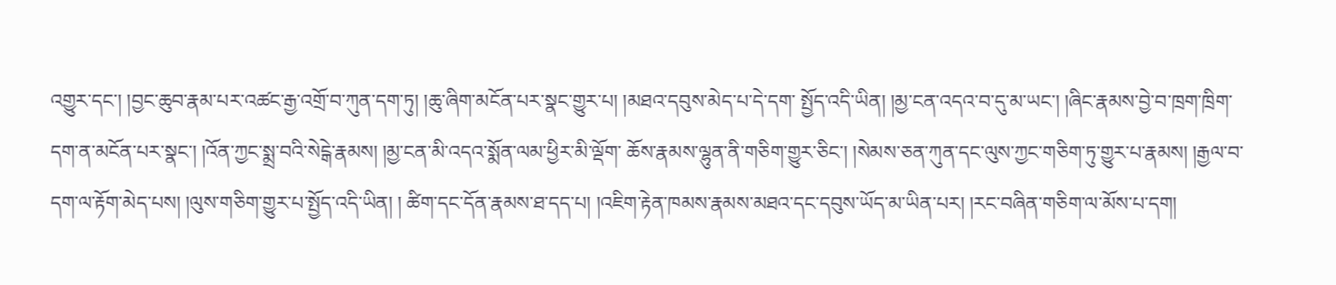འགྱུར་དང་། །བྱང་ཆུབ་རྣམ་པར་འཚང་རྒྱ་འགྲོ་བ་ཀུན་དག་ཏུ། །ཆུ་ཞིག་མངོན་པར་སྣང་གྱུར་པ། །མཐའ་དབུས་མེད་པ་དེ་དག་ སྤྱོད་འདི་ཡིན། །མྱ་ངན་འདའ་བ་དུ་མ་ཡང་། །ཞིང་རྣམས་བྱེ་བ་ཁྲག་ཁྲིག་དག་ན་མངོན་པར་སྣང་། །འོན་ཀྱང་སྨྲ་བའི་སེངྒེ་རྣམས། །མྱ་ངན་མི་འདའ་སྨོན་ལམ་ཕྱིར་མི་ལྡོག་ ཆོས་རྣམས་ལྷུན་ནི་གཅིག་གྱུར་ཅིང་། །སེམས་ཅན་ཀུན་དང་ལུས་ཀྱང་གཅིག་ཏུ་གྱུར་པ་རྣམས། །རྒྱལ་བ་དག་ལ་རྟོག་མེད་པས། །ལུས་གཅིག་གྱུར་པ་སྤྱོད་འདི་ཡིན། ། ཚིག་དང་དོན་རྣམས་ཐ་དད་པ། །འཇིག་རྟེན་ཁམས་རྣམས་མཐའ་དང་དབུས་ཡོད་མ་ཡིན་པར། །རང་བཞིན་གཅིག་ལ་མོས་པ་དག།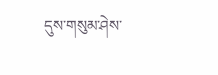དུས་གསུམ་ཤེས་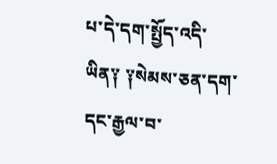པ་དེ་དག་སྤྱོད་འདི་ ཡིན༑ ༑སེམས་ཅན་དག་དང་རྒྱལ་བ་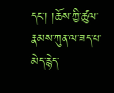དང་། །ཆོས་ཀྱི་ཚུལ་རྣམས་ཀུན་ལ་ཟད་པ་མེད་རྙེད་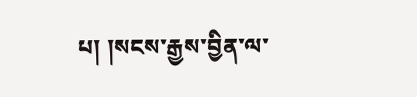པ། །སངས་རྒྱས་བྱིན་ལ་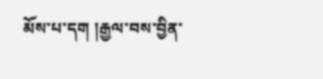མོས་པ་དག །རྒྱལ་བས་བྱིན་